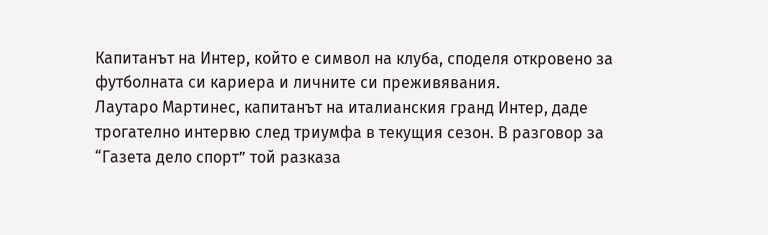Капитанът на Интер, който е символ на клуба, споделя откровено за футболната си кариера и личните си преживявания.
Лаутаро Мартинес, капитанът на италианския гранд Интер, даде трогателно интервю след триумфа в текущия сезон. В разговор за “Газета дело спорт” той разказа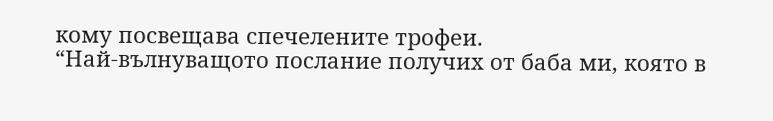кому посвещава спечелените трофеи.
“Най-вълнуващото послание получих от баба ми, която в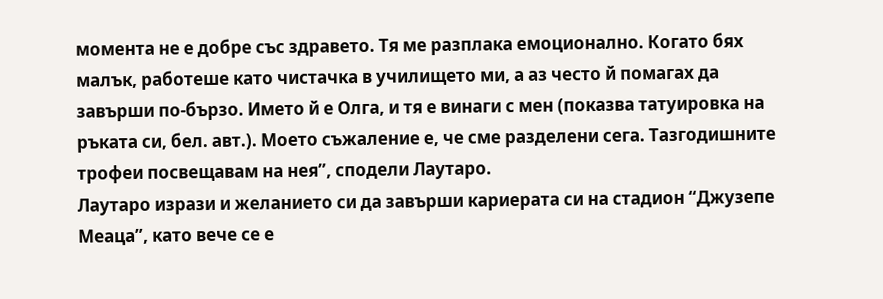момента не е добре със здравето. Тя ме разплака емоционално. Когато бях малък, работеше като чистачка в училището ми, а аз често й помагах да завърши по-бързо. Името й е Олга, и тя е винаги с мен (показва татуировка на ръката си, бел. авт.). Моето съжаление е, че сме разделени сега. Тазгодишните трофеи посвещавам на нея”, сподели Лаутаро.
Лаутаро изрази и желанието си да завърши кариерата си на стадион “Джузепе Меаца”, като вече се е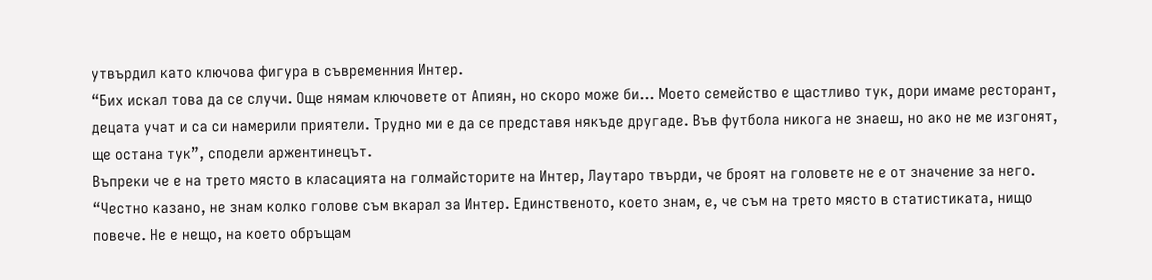утвърдил като ключова фигура в съвременния Интер.
“Бих искал това да се случи. Още нямам ключовете от Апиян, но скоро може би… Моето семейство е щастливо тук, дори имаме ресторант, децата учат и са си намерили приятели. Трудно ми е да се представя някъде другаде. Във футбола никога не знаеш, но ако не ме изгонят, ще остана тук”, сподели аржентинецът.
Въпреки че е на трето място в класацията на голмайсторите на Интер, Лаутаро твърди, че броят на головете не е от значение за него.
“Честно казано, не знам колко голове съм вкарал за Интер. Единственото, което знам, е, че съм на трето място в статистиката, нищо повече. Не е нещо, на което обръщам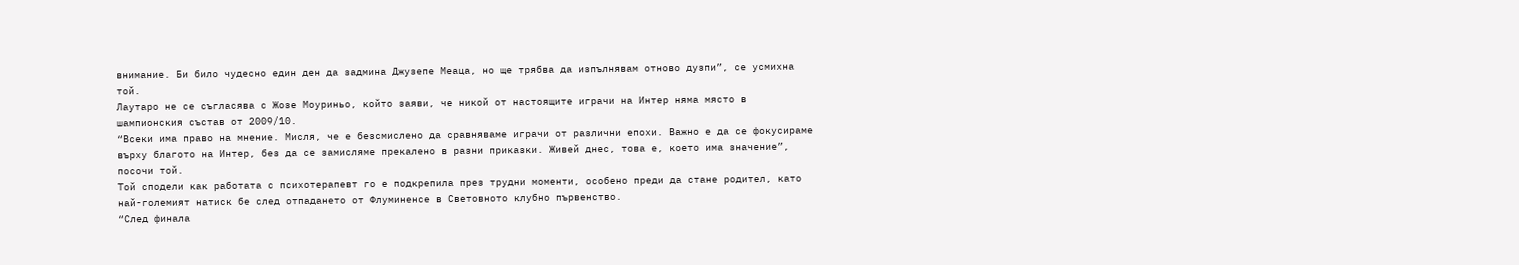внимание. Би било чудесно един ден да задмина Джузепе Меаца, но ще трябва да изпълнявам отново дузпи”, се усмихна той.
Лаутаро не се съгласява с Жозе Моуриньо, който заяви, че никой от настоящите играчи на Интер няма място в шампионския състав от 2009/10.
“Всеки има право на мнение. Мисля, че е безсмислено да сравняваме играчи от различни епохи. Важно е да се фокусираме върху благото на Интер, без да се замисляме прекалено в разни приказки. Живей днес, това е, което има значение”, посочи той.
Той сподели как работата с психотерапевт го е подкрепила през трудни моменти, особено преди да стане родител, като най-големият натиск бе след отпадането от Флуминенсе в Световното клубно първенство.
“След финала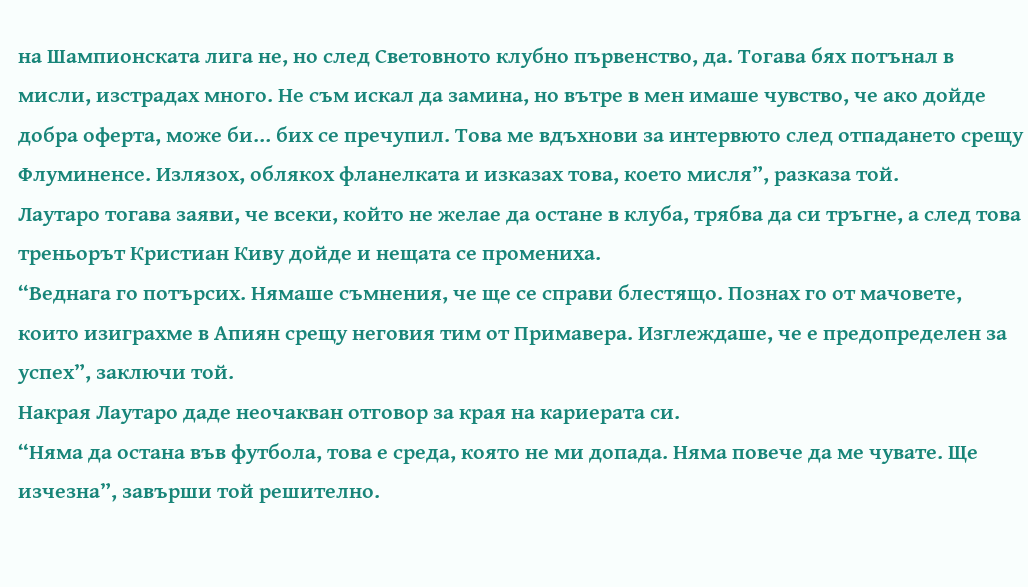на Шампионската лига не, но след Световното клубно първенство, да. Тогава бях потънал в мисли, изстрадах много. Не съм искал да замина, но вътре в мен имаше чувство, че ако дойде добра оферта, може би… бих се пречупил. Това ме вдъхнови за интервюто след отпадането срещу Флуминенсе. Излязох, облякох фланелката и изказах това, което мисля”, разказа той.
Лаутаро тогава заяви, че всеки, който не желае да остане в клуба, трябва да си тръгне, а след това треньорът Кристиан Киву дойде и нещата се промениха.
“Веднага го потърсих. Нямаше съмнения, че ще се справи блестящо. Познах го от мачовете, които изиграхме в Апиян срещу неговия тим от Примавера. Изглеждаше, че е предопределен за успех”, заключи той.
Накрая Лаутаро даде неочакван отговор за края на кариерата си.
“Няма да остана във футбола, това е среда, която не ми допада. Няма повече да ме чувате. Ще изчезна”, завърши той решително.